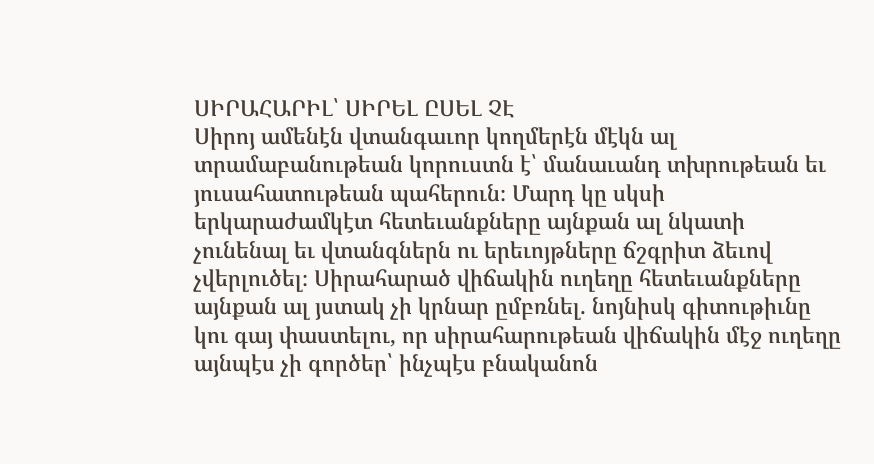ՍԻՐԱՀԱՐԻԼ՝ ՍԻՐԵԼ ԸՍԵԼ ՉԷ
Սիրոյ ամենէն վտանգաւոր կողմերէն մէկն ալ տրամաբանութեան կորուստն է՝ մանաւանդ տխրութեան եւ յուսահատութեան պահերուն։ Մարդ կը սկսի երկարաժամկէտ հետեւանքները այնքան ալ նկատի չունենալ եւ վտանգներն ու երեւոյթները ճշգրիտ ձեւով չվերլուծել։ Սիրահարած վիճակին ուղեղը հետեւանքները այնքան ալ յստակ չի կրնար ըմբռնել. նոյնիսկ գիտութիւնը կու գայ փաստելու, որ սիրահարութեան վիճակին մէջ ուղեղը այնպէս չի գործեր՝ ինչպէս բնականոն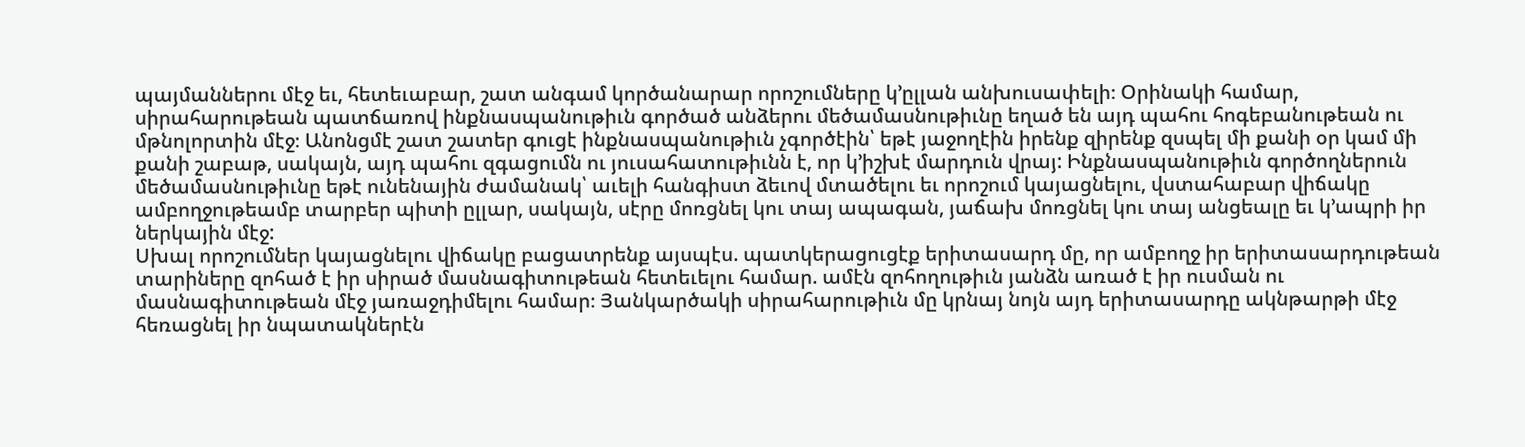պայմաններու մէջ եւ, հետեւաբար, շատ անգամ կործանարար որոշումները կ՚ըլլան անխուսափելի։ Օրինակի համար, սիրահարութեան պատճառով ինքնասպանութիւն գործած անձերու մեծամասնութիւնը եղած են այդ պահու հոգեբանութեան ու մթնոլորտին մէջ։ Անոնցմէ շատ շատեր գուցէ ինքնասպանութիւն չգործէին՝ եթէ յաջողէին իրենք զիրենք զսպել մի քանի օր կամ մի քանի շաբաթ, սակայն, այդ պահու զգացումն ու յուսահատութիւնն է, որ կ՚իշխէ մարդուն վրայ: Ինքնասպանութիւն գործողներուն մեծամասնութիւնը եթէ ունենային ժամանակ՝ աւելի հանգիստ ձեւով մտածելու եւ որոշում կայացնելու, վստահաբար վիճակը ամբողջութեամբ տարբեր պիտի ըլլար, սակայն, սէրը մոռցնել կու տայ ապագան, յաճախ մոռցնել կու տայ անցեալը եւ կ՚ապրի իր ներկային մէջ:
Սխալ որոշումներ կայացնելու վիճակը բացատրենք այսպէս. պատկերացուցէք երիտասարդ մը, որ ամբողջ իր երիտասարդութեան տարիները զոհած է իր սիրած մասնագիտութեան հետեւելու համար. ամէն զոհողութիւն յանձն առած է իր ուսման ու մասնագիտութեան մէջ յառաջդիմելու համար։ Յանկարծակի սիրահարութիւն մը կրնայ նոյն այդ երիտասարդը ակնթարթի մէջ հեռացնել իր նպատակներէն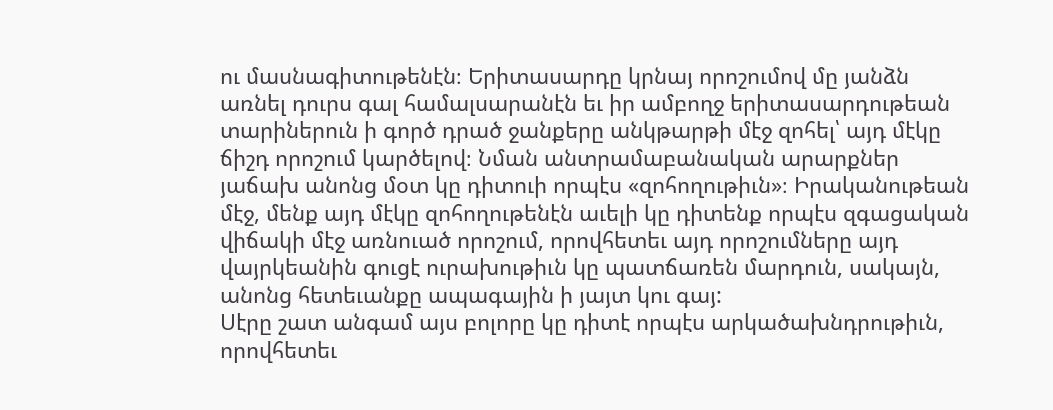ու մասնագիտութենէն։ Երիտասարդը կրնայ որոշումով մը յանձն առնել դուրս գալ համալսարանէն եւ իր ամբողջ երիտասարդութեան տարիներուն ի գործ դրած ջանքերը անկթարթի մէջ զոհել՝ այդ մէկը ճիշդ որոշում կարծելով։ Նման անտրամաբանական արարքներ յաճախ անոնց մօտ կը դիտուի որպէս «զոհողութիւն»։ Իրականութեան մէջ, մենք այդ մէկը զոհողութենէն աւելի կը դիտենք որպէս զգացական վիճակի մէջ առնուած որոշում, որովհետեւ այդ որոշումները այդ վայրկեանին գուցէ ուրախութիւն կը պատճառեն մարդուն, սակայն, անոնց հետեւանքը ապագային ի յայտ կու գայ:
Սէրը շատ անգամ այս բոլորը կը դիտէ որպէս արկածախնդրութիւն, որովհետեւ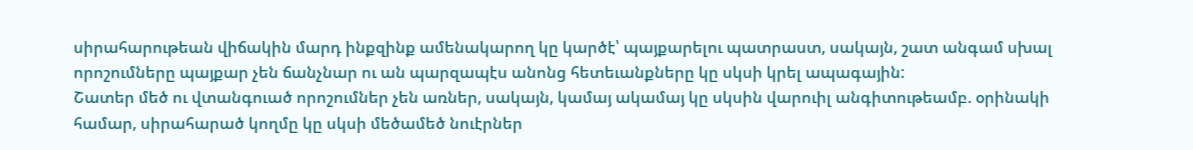սիրահարութեան վիճակին մարդ ինքզինք ամենակարող կը կարծէ՝ պայքարելու պատրաստ, սակայն, շատ անգամ սխալ որոշումները պայքար չեն ճանչնար ու ան պարզապէս անոնց հետեւանքները կը սկսի կրել ապագային:
Շատեր մեծ ու վտանգուած որոշումներ չեն առներ, սակայն, կամայ ակամայ կը սկսին վարուիլ անգիտութեամբ. օրինակի համար, սիրահարած կողմը կը սկսի մեծամեծ նուէրներ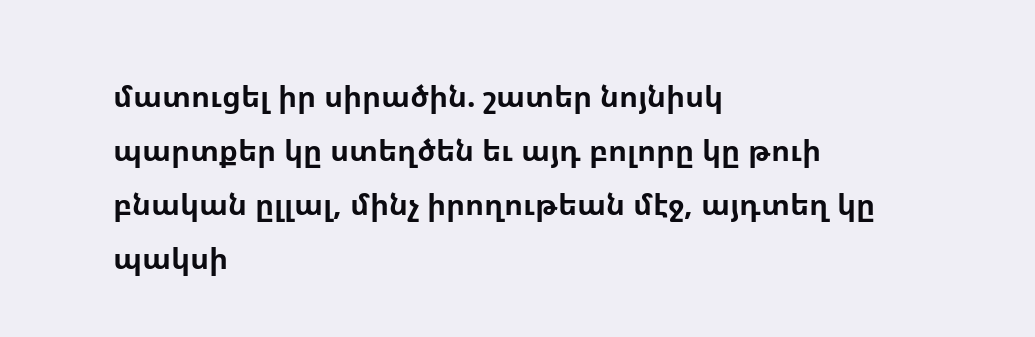մատուցել իր սիրածին. շատեր նոյնիսկ պարտքեր կը ստեղծեն եւ այդ բոլորը կը թուի բնական ըլլալ, մինչ իրողութեան մէջ, այդտեղ կը պակսի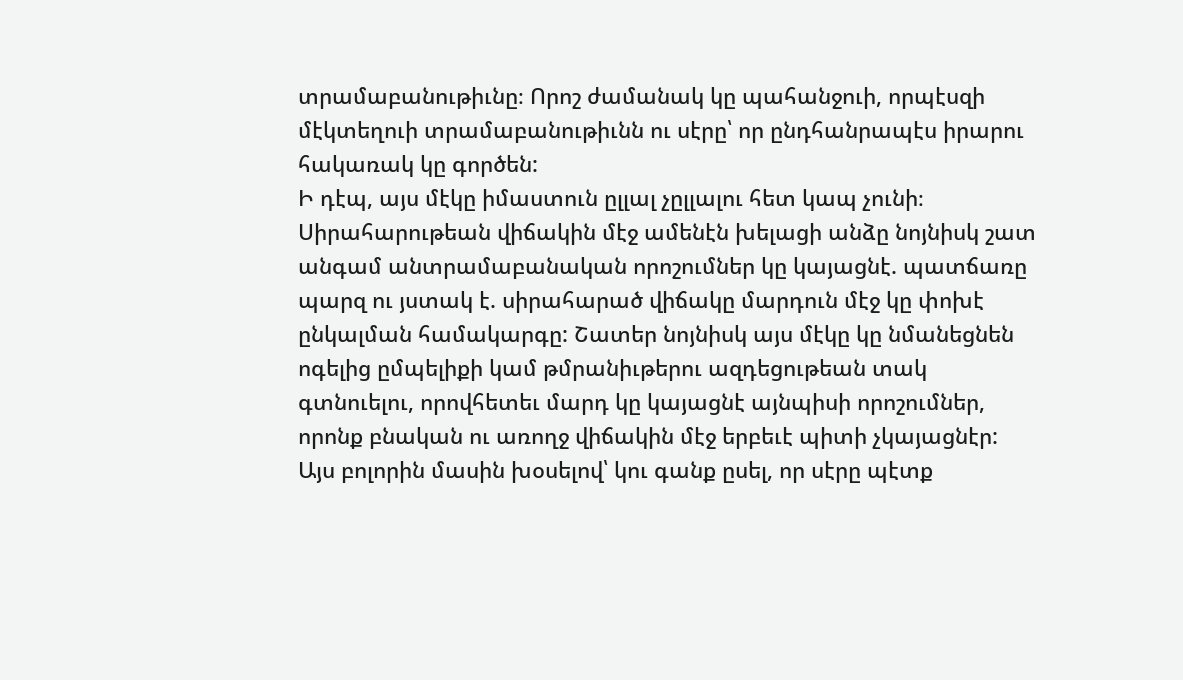տրամաբանութիւնը։ Որոշ ժամանակ կը պահանջուի, որպէսզի մէկտեղուի տրամաբանութիւնն ու սէրը՝ որ ընդհանրապէս իրարու հակառակ կը գործեն:
Ի դէպ, այս մէկը իմաստուն ըլլալ չըլլալու հետ կապ չունի։ Սիրահարութեան վիճակին մէջ ամենէն խելացի անձը նոյնիսկ շատ անգամ անտրամաբանական որոշումներ կը կայացնէ. պատճառը պարզ ու յստակ է. սիրահարած վիճակը մարդուն մէջ կը փոխէ ընկալման համակարգը: Շատեր նոյնիսկ այս մէկը կը նմանեցնեն ոգելից ըմպելիքի կամ թմրանիւթերու ազդեցութեան տակ գտնուելու, որովհետեւ մարդ կը կայացնէ այնպիսի որոշումներ, որոնք բնական ու առողջ վիճակին մէջ երբեւէ պիտի չկայացնէր:
Այս բոլորին մասին խօսելով՝ կու գանք ըսել, որ սէրը պէտք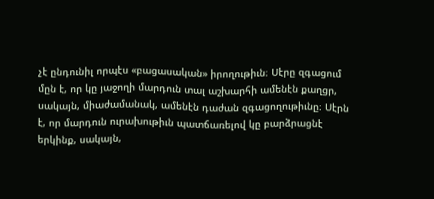չէ ընդունիլ որպէս «բացասական» իրողութիւն։ Սէրը զգացում մըն է, որ կը յաջողի մարդուն տալ աշխարհի ամենէն քաղցր, սակայն, միաժամանակ, ամենէն դաժան զգացողութիւնը։ Սէրն է, որ մարդուն ուրախութիւն պատճառելով կը բարձրացնէ երկինք, սակայն,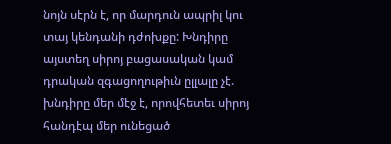նոյն սէրն է, որ մարդուն ապրիլ կու տայ կենդանի դժոխքը: Խնդիրը այստեղ սիրոյ բացասական կամ դրական զգացողութիւն ըլլալը չէ. խնդիրը մեր մէջ է, որովհետեւ սիրոյ հանդէպ մեր ունեցած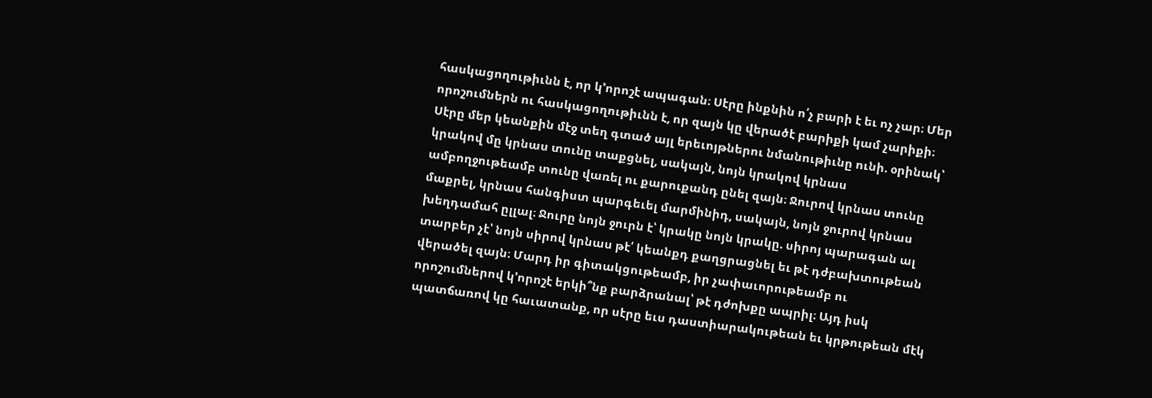հասկացողութիւնն է, որ կ՚որոշէ ապագան։ Սէրը ինքնին ո՛չ բարի է եւ ոչ չար։ Մեր որոշումներն ու հասկացողութիւնն է, որ զայն կը վերածէ բարիքի կամ չարիքի։ Սէրը մեր կեանքին մէջ տեղ գտած այլ երեւոյթներու նմանութիւնը ունի. օրինակ՝ կրակով մը կրնաս տունը տաքցնել, սակայն, նոյն կրակով կրնաս ամբողջութեամբ տունը վառել ու քարուքանդ ընել զայն։ Ջուրով կրնաս տունը մաքրել, կրնաս հանգիստ պարգեւել մարմինիդ, սակայն, նոյն ջուրով կրնաս խեղդամահ ըլլալ։ Ջուրը նոյն ջուրն է՝ կրակը նոյն կրակը. սիրոյ պարագան ալ տարբեր չէ՝ նոյն սիրով կրնաս թէ՛ կեանքդ քաղցրացնել եւ թէ դժբախտութեան վերածել զայն։ Մարդ իր գիտակցութեամբ, իր չափաւորութեամբ ու որոշումներով կ՚որոշէ երկի՞նք բարձրանալ՝ թէ դժոխքը ապրիլ։ Այդ իսկ պատճառով կը հաւատանք, որ սէրը եւս դաստիարակութեան եւ կրթութեան մէկ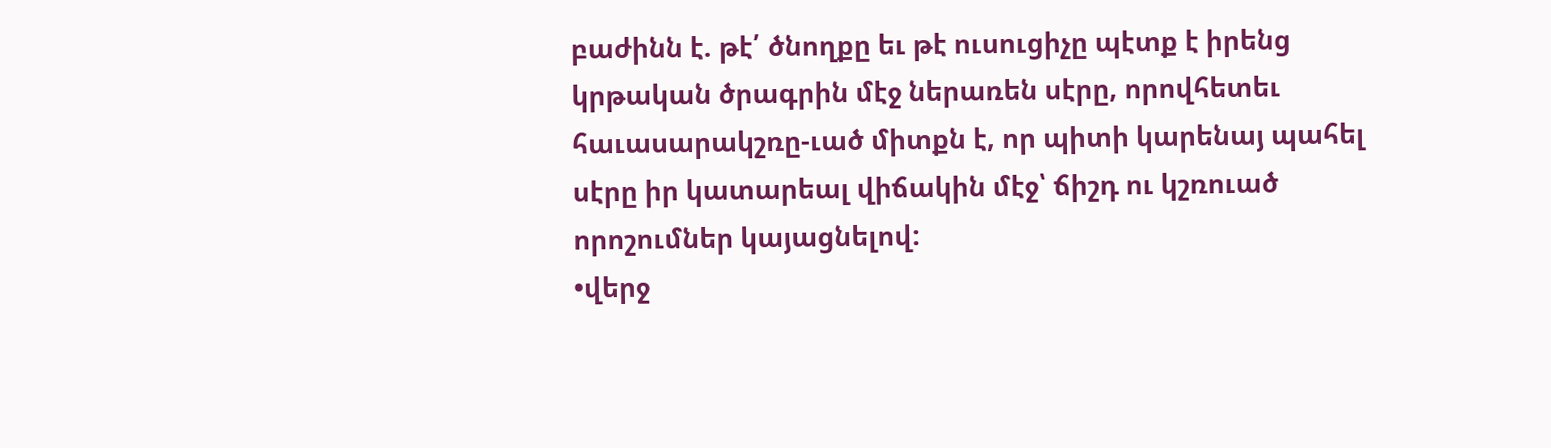բաժինն է. թէ՛ ծնողքը եւ թէ ուսուցիչը պէտք է իրենց կրթական ծրագրին մէջ ներառեն սէրը, որովհետեւ հաւասարակշռը-ւած միտքն է, որ պիտի կարենայ պահել սէրը իր կատարեալ վիճակին մէջ՝ ճիշդ ու կշռուած որոշումներ կայացնելով:
•վերջ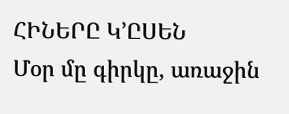ՀԻՆԵՐԸ Կ՚ԸՍԵՆ
Մօր մը գիրկը, առաջին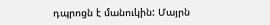դպրոցն է մանուկին: Մայրն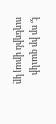է, որ իր զաւկի ուղեղին վրայ կը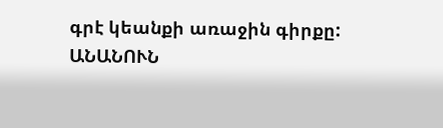գրէ կեանքի առաջին գիրքը:
ԱՆԱՆՈՒՆ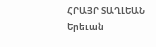ՀՐԱՅՐ ՏԱՂԼԵԱՆ
Երեւան